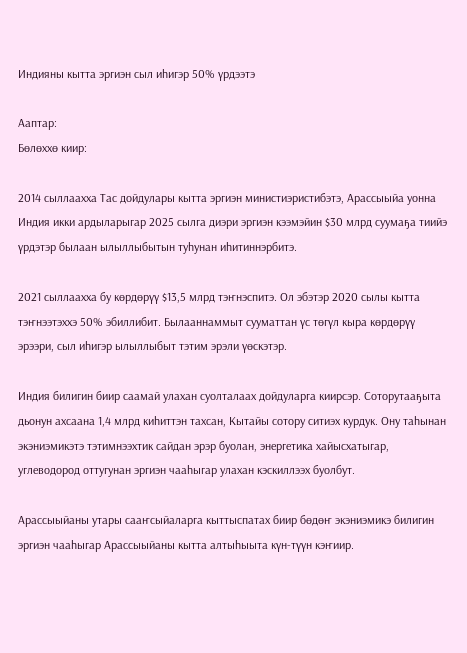Индияны кытта эргиэн сыл иһигэр 50% үрдээтэ

Ааптар:
Бөлөххө киир:

2014 сыллаахха Тас дойдулары кытта эргиэн министиэристибэтэ, Арассыыйа уонна Индия икки ардыларыгар 2025 сылга диэри эргиэн кээмэйин $30 млрд суумаҕа тиийэ үрдэтэр былаан ылыллыбытын туһунан иһитиннэрбитэ.

2021 сыллаахха бу көрдөрүү $13,5 млрд тэҥнэспитэ. Ол эбэтэр 2020 сылы кытта тэҥнээтэххэ 50% эбиллибит. Былааннаммыт сууматтан үс төгүл кыра көрдөрүү эрээри, сыл иһигэр ылыллыбыт тэтим эрэли үөскэтэр.

Индия билигин биир саамай улахан суолталаах дойдуларга киирсэр. Соторутааҕыта дьонун ахсаана 1,4 млрд киһиттэн тахсан, Кытайы сотору ситиэх курдук. Ону таһынан экэниэмикэтэ тэтимнээхтик сайдан эрэр буолан, энергетика хайысхатыгар, углеводород оттугунан эргиэн чааһыгар улахан кэскиллээх буолбут.

Арассыыйаны утары сааҥсыйаларга кыттыспатах биир бөдөҥ экэниэмикэ билигин эргиэн чааһыгар Арассыыйаны кытта алтыһыыта күн-түүн кэҥиир.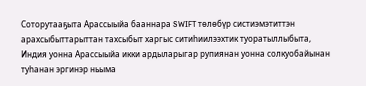Соторутааҕыта Арассыыйа бааннара SWIFT төлөбүр систиэмэтиттэн арахсыбыттарыттан тахсыбыт харгыс ситиһиилээхтик туоратыллыбыта, Индия уонна Арассыыйа икки ардыларыгар рупиянан уонна солкуобайынан туһанан эргинэр ньыма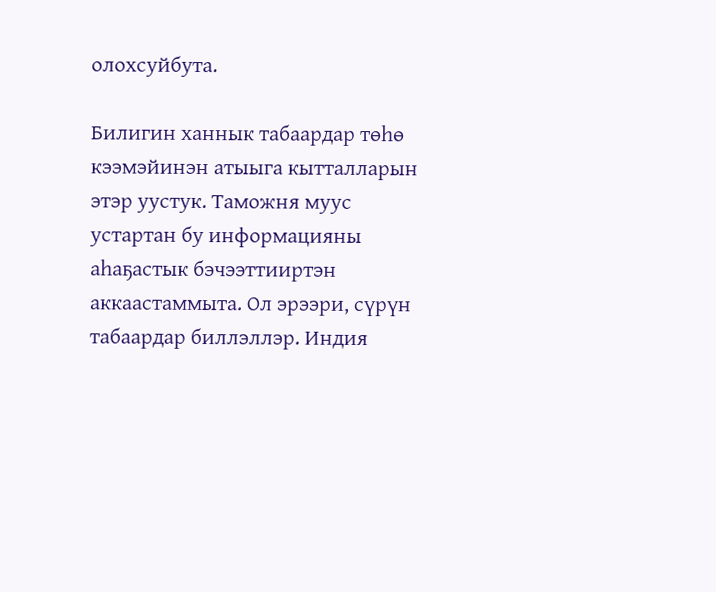олохсуйбута.

Билигин ханнык табаардар төһө кээмэйинэн атыыга кытталларын этэр уустук. Таможня муус устартан бу информацияны аһаҕастык бэчээттииртэн аккаастаммыта. Ол эрээри, сүрүн табаардар биллэллэр. Индия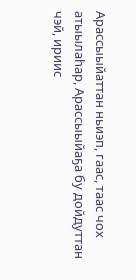Арассыыйаттан ньиэп, гаас, таас чох атыылаһар, Арассыыйаҕа бу дойдуттан чэй, ириис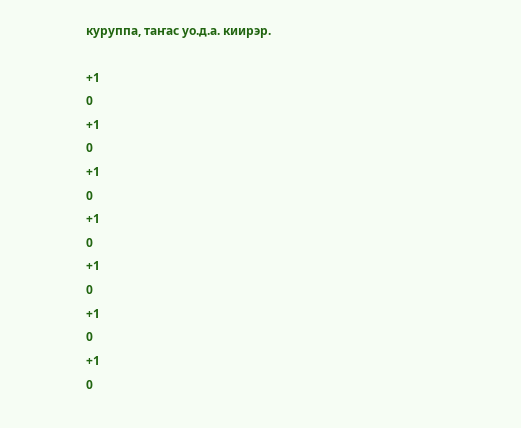куруппа, таҥас уо.д.а. киирэр.

+1
0
+1
0
+1
0
+1
0
+1
0
+1
0
+1
0